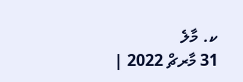ކ. މާލެ
31 މާރޗް 2022 |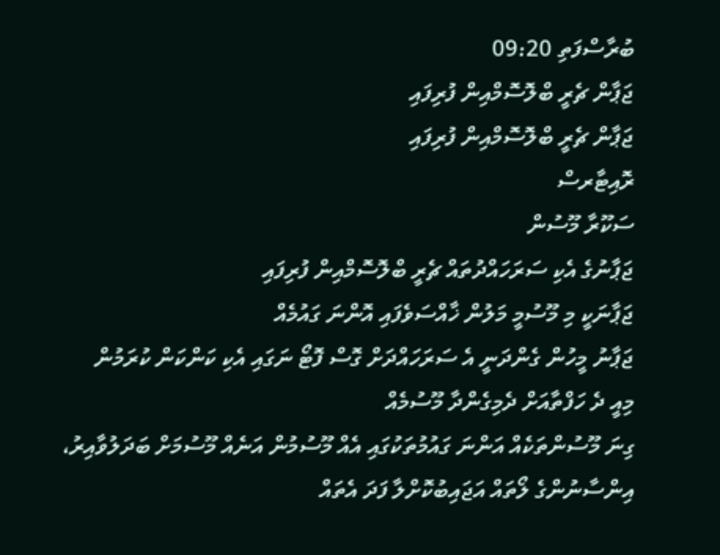ބުރާސްފަތި 09:20
ޖަޕާން ޗެރީ ބްލޮސޮމްއިން ފުރިފައި
ޖަޕާން ޗެރީ ބްލޮސޮމްއިން ފުރިފައި
ރޮއިޓާރސް
ސަކޫރާ މޫސުން
ޖަޕާނުގެ އެކި ސަރަހައްދުތައް ޗެރީ ބްލޮސޮމްއިން ފުރިފައި
ޖަޕާނަކީ މި މޫސުމީ މަލުން ޚާއްސަވެފައި އޮންނަ ގައުމެއް
ޖަޕާނު މީހުން ގެންދަނީ އެ ސަރަހައްދަށް ގޮސް ފޮޓޯ ނަގައި އެކި ކަންކަން ކުރަމުން
މިއީ ދެ ހަފްތާއަށް ދެމިގެންދާ މޫސުމެއް
ގިނަ މޫސުންތަކެއް އަންނަ ގައުމުތަކުގައި އެއް މޫސުމުން އަނެއް މޫސުމަށް ބަދަލުވާއިރު، އިންސާނުންގެ ލޯތައް އަޖައިބުކޮށްލާ ފަދަ އެތައް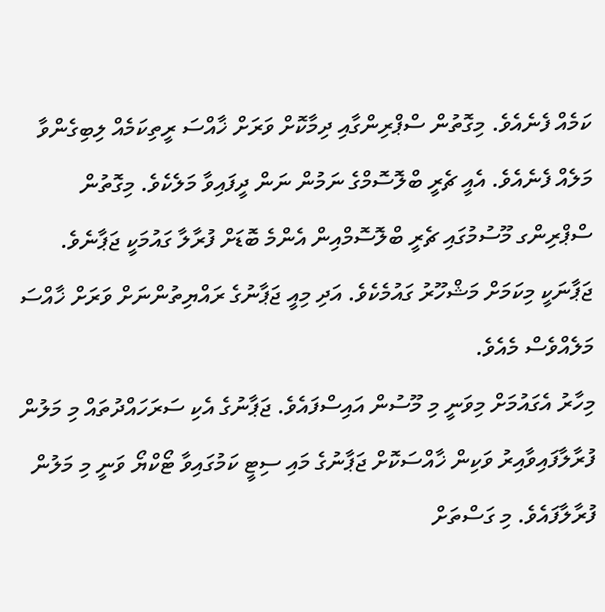ކަމެއް ފެނެއެވެ. މިގޮތުން ސްޕްރިންގާއި ދިމާކޮށް ވަރަށް ޚާއްސަ ރީތިކަމެއް ލިބިގެންވާ މަލެއް ފެނެއެވެ. އެއީ ޗެރީ ބްލޮސޮމްގެ ނަމުން ނަން ދީފައިވާ މަލެކެވެ. މިގޮތުން ސްޕްރިންގ މޫސުމުގައި ޗެރީ ބްލޮސޮމްއިން އެންމެ ބޮޑަށް ފުރާލާ ގައުމަކީ ޖަޕާނެވެ. ޖަޕާނަކީ މިކަމަށް މަޝްހޫރު ގައުމެކެވެ. އަދި މިއީ ޖަޕާނުގެ ރައްޔިތުންނަށް ވަރަށް ޚާއްސަ މަލެއްވެސް މެއެވެ.
މިހާރު އެގައުމަށް މިވަނީ މި މޫސުން އައިސްފައެވެ. ޖަޕާނުގެ އެކި ސަރަހައްދުތައް މި މަލުން ފުރާލާފައިވާއިރު ވަކިން ޚާއްސަކޮށް ޖަޕާނުގެ މައި ސިޓީ ކަމުގައިވާ ޓޯކްޔޯ ވަނީ މި މަލުން ފުރާލާފައެވެ. މި ގަސްތަށް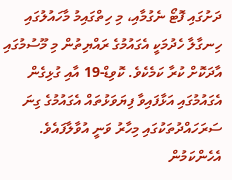ދަށުގައި ފޮޓޯ ނެގުމާއި، މި ހިތްގައިމު މާހައުލުގައި ހިނގާލާ ހެދުމަކީ އެގައުމުގެ ރައްޔިތުން މި މޫސުމުގައި އާދަކޮށް ކުރާ ކަމެކެވެ. ކޮވިޑް-19 އާއި ގުޅިގެން އެގައުމުގައި އަޅާފައިވާ ފިޔަވަޅުތައް އެގައުމުގެ ގިނަ ސަރަހައްދުތަކުގައި މިހާރު ވަނީ އުވާލާފައެވެ. އެހެންކަމުން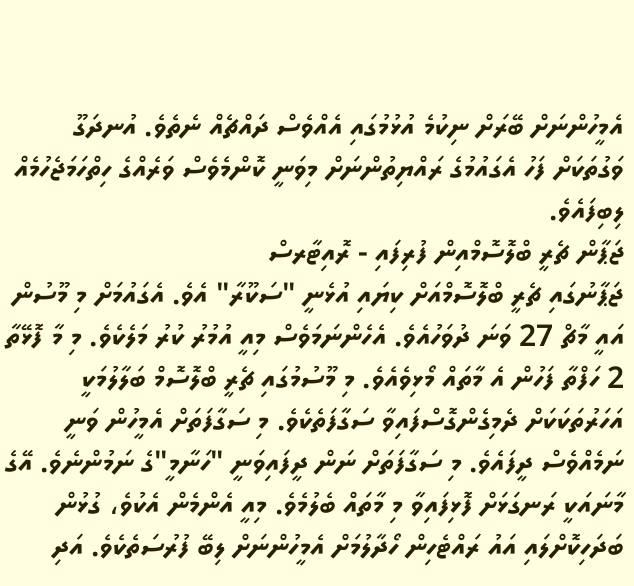އެމީހުންނަށް ބޭރަށް ނިކުމެ އުޅުމުގައި އެއްވެސް ދައްޗެއް ނެތެވެ. އުނދަގޫ ވަގުތަކަށް ފަހު އެގައުމުގެ ރައްޔިތުންނަށް މިވަނީ ކޮންމެވެސް ވަރެއްގެ ހިތްހަމަޖެހުމެއް ލިބިފައެވެ.
ޖަޕާން ޗެރީ ބްލޮސޮމްއިން ފުރިފައި - ރޮއިޓާރސް
ޖަޕާނުގައި ޗެރީ ބްލޮސޮމްއަށް ކިޔައި އުޅެނީ "ސަކޫރާ" އެވެ. އެގައުމަށް މި މޫސުން އައީ މާޗް 27 ވަނަ ދުވަހުއެވެ. އެހެންނަމަވެސް މިއީ އުމުރު ކުރު މަލެކެވެ. މި މާ ފޮޅޭތާ 2 ހަފްތާ ފަހުން އެ މާތައް މޯޅިވެއެވެ. މި މޫސުމުގައި ޗެރީ ބްލޮސޮމް ބަލާލުމަކީ އަހަރުތަކަކަށް ދެމިގެންގޮސްފައިވާ ސަގާފަތެކެވެ. މި ސަގާފަތަށް އެމީހުން ވަނީ ނަމެއްވެސް ދީފައެވެ. މި ސަގާފަތަށް ނަން ދީފައިވަނީ "ހަނާމީ"ގެ ނަމުންނެވެ. އޭގެ މާނައަކީ ރަނގަޅަށް ފޮޅިފައިވާ މި މާތައް ބެލުމެވެ. މިއީ އެންމެން އެކުވެ، ގުޅުން ބަދަހިކޮށްލައި އައު ރައްޓެހިން ހޯދާލުމަށް އެމީހުންނަށް ލިބޭ ފުރުސަތެކެވެ. އަދި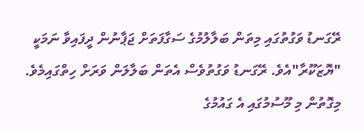ރޭގަނޑު ވަގުތުގައި މިތަން ބަލާލުމުގެ ސަގާފަތަށް ޖަޕާނުން ދީފައިވާ ނަމަކީ "ޔޮޒަކޫރާ"އެވެ. ރޭގަނޑު ވަގުތުވެސް އެތަން ބަލާލަން ވަރަށް ހިތްގައިމެވެ.
މިގޮތުން މި މޫސުމުގައި އެ ގައުމުގެ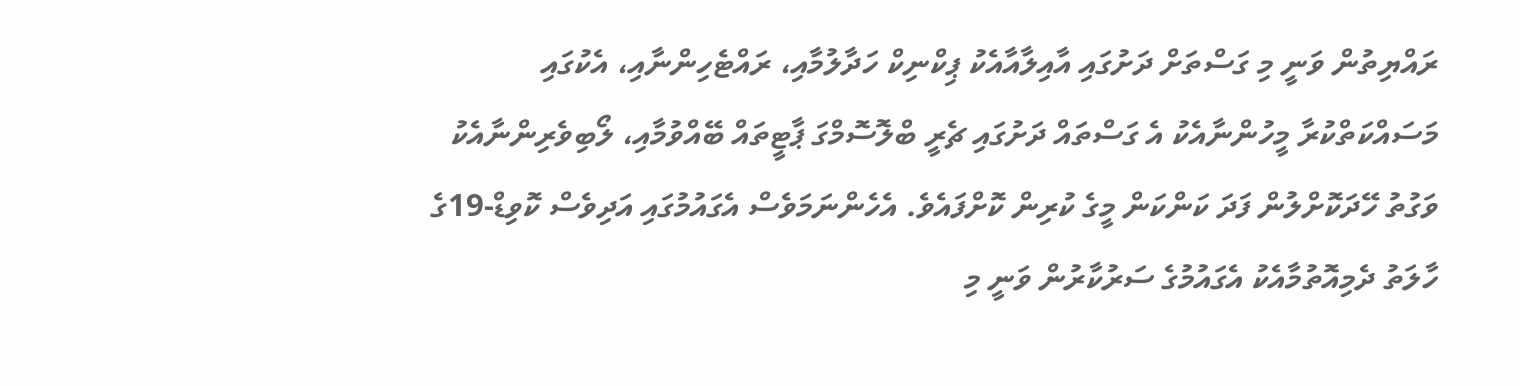ރައްޔިތުން ވަނީ މި ގަސްތަށް ދަށުގައި އާއިލާއާއެކު ޕިކްނިކް ހަދާލުމާއި، ރައްޓެހިންނާއި، އެކުގައި މަސައްކަތްކުރާ މީހުންނާއެކު އެ ގަސްތައް ދަށުގައި ޗެރީ ބްލޮސޮމްގަ ޕާޓީތައް ބޭއްވުމާއި، ލޯބިވެރިންނާއެކު ވަގުތު ހޭދަކޮށްލުން ފަދަ ކަންކަން މީގެ ކުރިން ކޮށްފައެވެ. އެހެންނަމަވެސް އެގައުމުގައި އަދިވެސް ކޮވިޑް-19ގެ ހާލަތު ދެމިއޮތުމާއެކު އެގައުމުގެ ސަރުކާރުން ވަނީ މި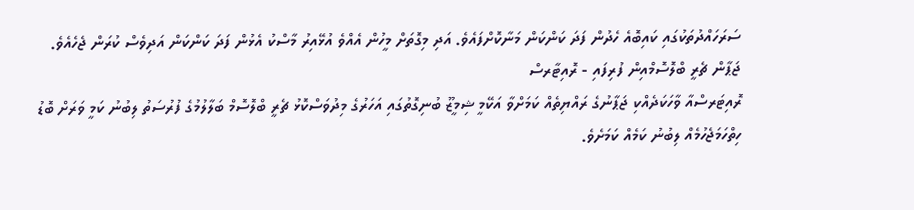ސަރަހައްދުތަކުގައި ކައިބޮއެ ހެދުން ފަދަ ކަންކަން މަނާކޮށްފައެވެ. އަދި މިގޮތަށް މީހުން އެއްވެ އުޅޭއިރު މާސްކު އެޅުން ފަދަ ކަންކަން އަދިވެސް ކުރަން ޖެހެއެވެ.
ޖަޕާން ޗެރީ ބްލޮސޮމްއިން ފުރިފައި - ރޮއިޓާރސް
ރޮއިޓަރސްއާ ވާހަކަދެއްކި ޖަޕާނުގެ ރައްޔިތެއް ކަމަށްވާ އަކޭމީ ޝިމީޒޫ ބުނިގޮތުގައި އަހަރުގެ މިދުވަސްކޮޅު ޗެރީ ބްލޮސޮމް ބަލާލުމުގެ ފުރުސަތު ލިބުނު ކަމީ ވަރަށް ބޮޑު ހިތްހަމަޖެހުމެއް ލިބުނު ކަމެއް ކަމަށެވެ.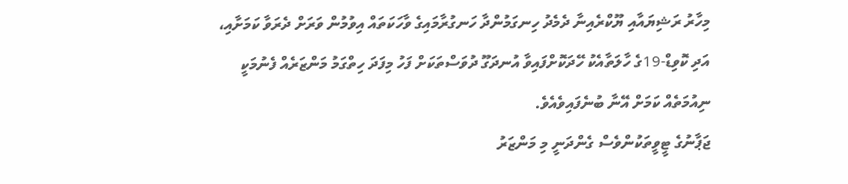މިހާރު ރަޝިޔައާއި ޔޫކްރެއިނާ ދެމެދު ހިނގަމުންދާ ހަނގުރާމައިގެ ވާހަކަތައް އިވުމުން ވަރަށް ދެރަވާ ކަމަށާއި، އަދި ކޮވިޑް-19ގެ ހާލަތާއެކު ހޭދަކޮށްފައިވާ އުނދަގޫ ދުވަސްތަކަށް ފަހު މިފަދަ ހިތްގަމު މަންޒަރެއް ފެނުމަކީ ނިއުމަތެއް ކަމަށް އޭނާ ބުނެފައިވެއެވެ.
ޖަޕާނުގެ ޓީވީތަކުންވެސް ގެންދަނީ މި މަންޒަރު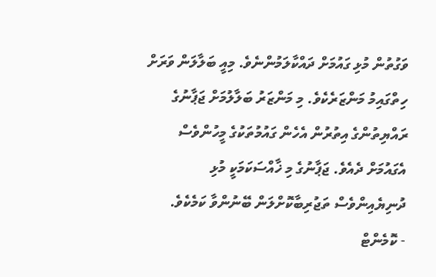ވަގުތުން މުޅި ގައުމަށް ދައްކާލަމުންނެވެ. މިއީ ބަލާލަން ވަރަށް ހިތްގައިމު މަންޒަރެކެވެ. މި މަންޒަރު ބަލާލުމަށް ޖަޕާނުގެ ރައްޔިތުންގެ އިތުރުން އެހެން ގައުމުތަކުގެ މީހުންވެސް އެގައުމަށް ދެއެވެ. ޖަޕާނުގެ މި ޚާއްސަކަމަކީ މުޅި ދުނިޔެއިންވެސް ތަޖުރިބާކޮށްލަން ބޭނުންވާ ކަމެކެވެ.
- ކޮމެންޓް